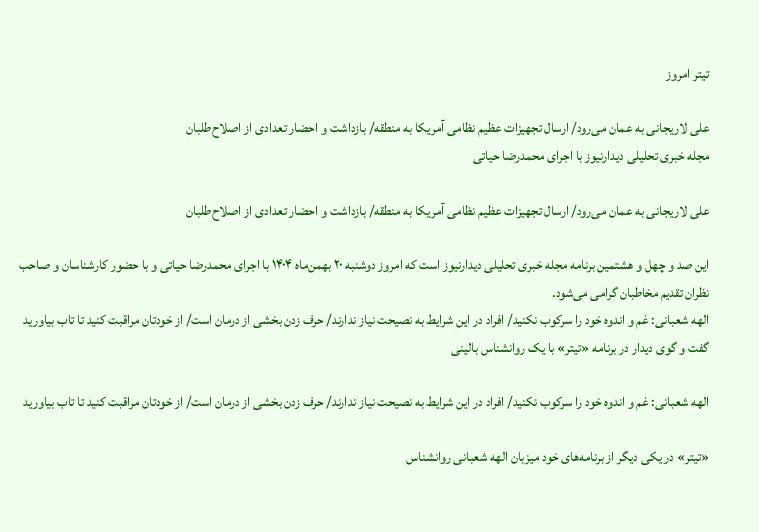تیتر امروز

علی لاریجانی به عمان می‌رود/ ارسال تجهیزات عظیم نظامی آمریکا به منطقه/ بازداشت و احضار تعدادی از اصلاح‌طلبان
مجله خبری تحلیلی دیدارنیوز با اجرای محمدرضا حیاتی

علی لاریجانی به عمان می‌رود/ ارسال تجهیزات عظیم نظامی آمریکا به منطقه/ بازداشت و احضار تعدادی از اصلاح‌طلبان

این صد و چهل و هشتمین برنامه مجله خبری تحلیلی دیدارنیوز است که امروز دوشنبه ۲۰ بهمن‌ماه ۱۴۰۴ با اجرای محمدرضا حیاتی و با حضور کارشناسان و صاحب نظران تقدیم مخاطبان گرامی می‌شود.
الهه شعبانی: غم و اندوه خود را سرکوب نکنید/ افراد در این شرایط به نصیحت نیاز ندارند/ حرف زدن بخشی از درمان است/ از خودتان مراقبت کنید تا تاب بیاورید
گفت و گوی دیدار در برنامه «تیتر» با یک روانشناس بالینی

الهه شعبانی: غم و اندوه خود را سرکوب نکنید/ افراد در این شرایط به نصیحت نیاز ندارند/ حرف زدن بخشی از درمان است/ از خودتان مراقبت کنید تا تاب بیاورید

«تیتر» در یکی دیگر از برنامه‌های خود میزبان الهه شعبانی روانشناس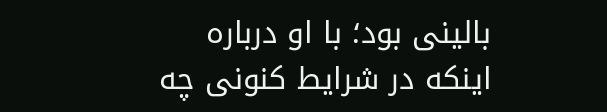بالینی بود؛ با او درباره اینکه در شرایط کنونی چه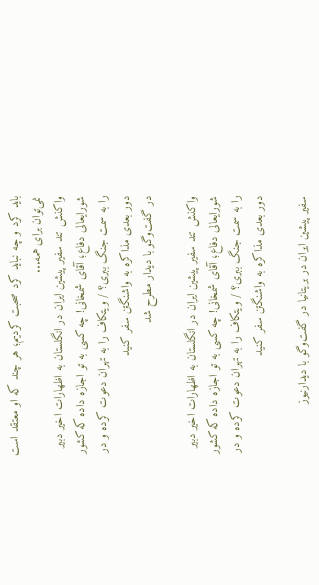باید کرد و چه نباید کرد صحبت کردیم؛ هر چند که او معتقد است نمی‌توان برای همه...
واکنش تند سفیر پیشین ایران در انگلستان به اظهارات اخیر دبیر شورایعالی دفاع؛ آقای شمخانی! چه کسی به تو اجازه داده که کشور را به سمت جنگ ببری؟ / ویتکاف را به تهران دعوت کرده و در دور بعدی مذاکره به واشنگتن سفر کنید
در گفت‌وگو با دیدار مطرح شد

واکنش تند سفیر پیشین ایران در انگلستان به اظهارات اخیر دبیر شورایعالی دفاع؛ آقای شمخانی! چه کسی به تو اجازه داده که کشور را به سمت جنگ ببری؟ / ویتکاف را به تهران دعوت کرده و در دور بعدی مذاکره به واشنگتن سفر کنید

سفیر پیشین ایران در بریتانیا در گفت‌وگو با دیدارنیوز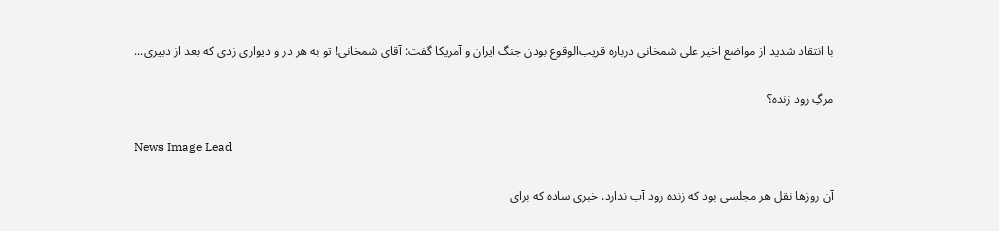با انتقاد شدید از مواضع اخیر علی شمخانی درباره قریب‌الوقوع بودن جنگ ایران و آمریکا گفت: آقای شمخانی! تو به هر در و دیواری زدی که بعد از دبیری...

مرگِ رود زنده؟

News Image Lead

آن روزها نقل هر مجلسی بود که زنده رود آب ندارد. خبری ساده که برای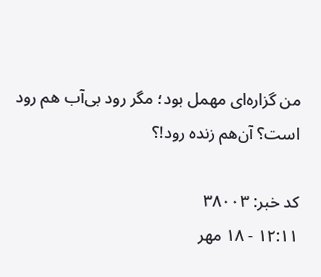من گزاره‌ای مهمل بود؛ مگر رود بی‌آب هم رود است؟ آن‌هم زنده رود!؟

کد خبر: ۳۸۰۰۳
۱۲:۱۱ - ۱۸ مهر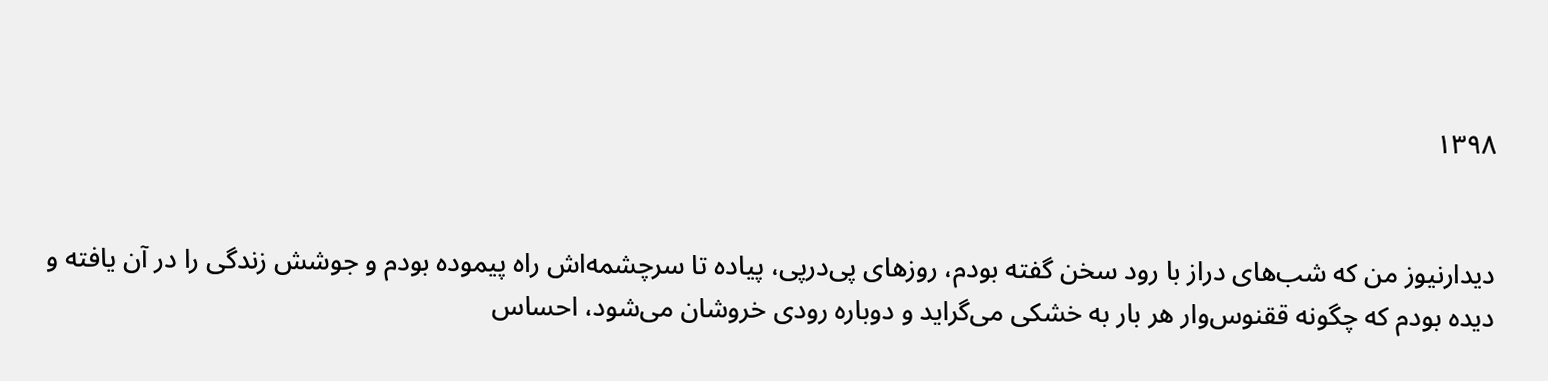۱۳۹۸


دیدارنیوز من که شب‌های دراز با رود سخن گفته بودم، روزهای پی‌درپی، پیاده تا سرچشمه‌اش راه پیموده بودم و جوشش زندگی را در آن یافته و دیده بودم که چگونه ققنوس‌وار هر بار به خشکی می‌گراید و دوباره رودی خروشان می‌شود، احساس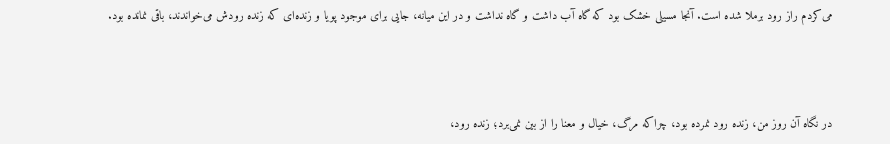می‌کردم راز رود برملا شده است. آنجا مسیلی خشک بود که گاه آب داشت و گاه نداشت و در این میانه، جایی برای موجود پویا و زنده‌ای که زنده رودش می‌خواندند، باقی نمانده بود.



در نگاه آن روز من، زنده رود نمرده بود، چراکه مرگ، خیال و معنا را از بین نمی‌برد؛ زنده رود،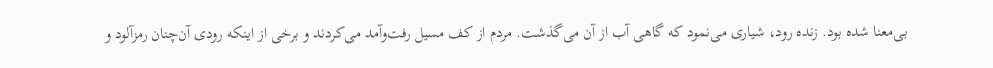بی‌معنا شده بود. زنده رود، شیاری می‌نمود که گاهی آب از آن می‌گذشت. مردم از کف مسیل رفت‌وآمد می‌کردند و برخی از اینکه رودی آن‌چنان رمزآلود و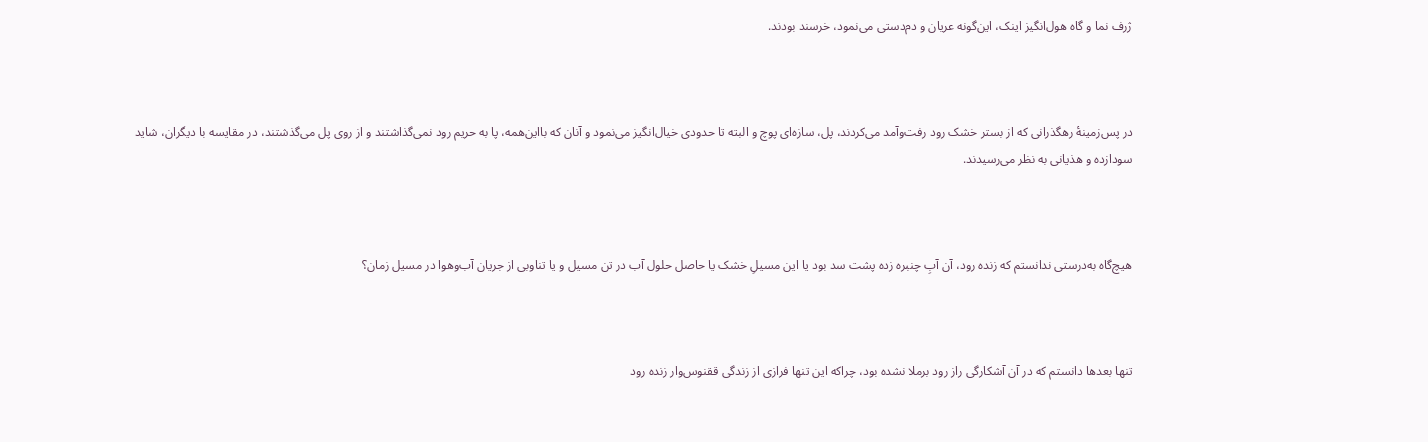ژرف نما و گاه هول‌انگیز اینک، این‌گونه عریان و دم‌دستی می‌نمود، خرسند بودند.



در پس‌زمینۀ رهگذرانی که از بستر خشک ‌رود رفت‌وآمد می‌کردند، پل، سازه‌ای پوچ و البته تا حدودی خیال‌انگیز می‌نمود و آنان که بااین‌همه، پا به حریم رود نمی‌گذاشتند و از روی پل می‌گذشتند، در مقایسه با دیگران، شاید سودازده و هذیانی به نظر می‌رسیدند.



هیچ‌گاه به‌درستی ندانستم که زنده رود، آن آبِ چنبره زده پشت سد بود یا این مسیلِ خشک یا حاصل حلول آب در تن مسیل و یا تناوبی از جریان آب‌وهوا در مسیل زمان؟



تنها بعدها دانستم که در آن آشکارگی راز رود برملا نشده بود، چراکه این تنها فرازی از زندگی ققنوس‌وار زنده رود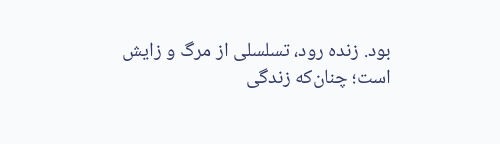بود. زنده رود، تسلسلی از مرگ و زایش است؛ چنان‌که زندگی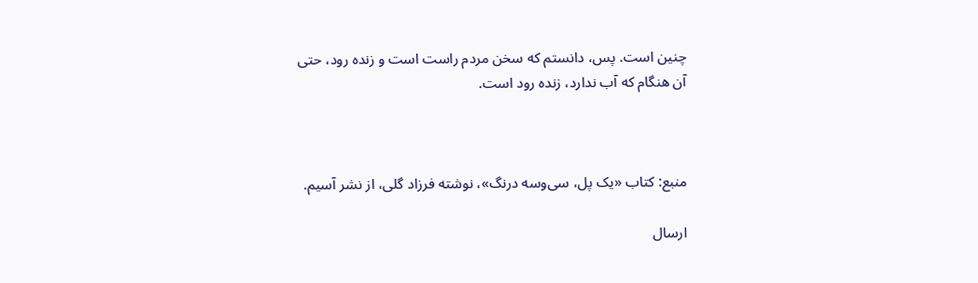چنین است. پس، دانستم که سخن مردم راست است و زنده رود، حتی آن هنگام که آب ندارد، زنده رود است.



منبع: کتاب «یک پل، سی‌وسه درنگ»، نوشته فرزاد گلی، از نشر آسیم.

ارسال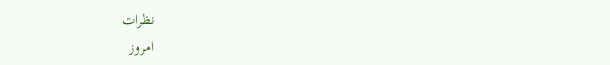نظرات
امروز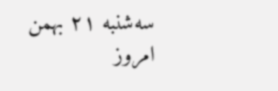سه‌شنبه ۲۱ بهمن
امروز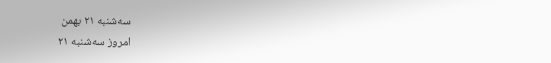سه‌شنبه ۲۱ بهمن
امروز سه‌شنبه ۲۱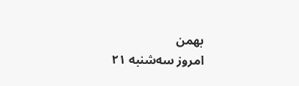بهمن
امروز سه‌شنبه ۲۱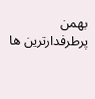بهمن
پرطرفدارترین ها